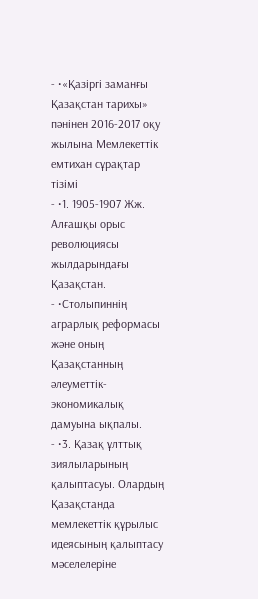- •«Қазіргі заманғы Қазақстан тарихы» пәнінен 2016-2017 оқу жылына Мемлекеттік емтихан сұрақтар тізімі
- •1. 1905-1907 Жж. Алғашқы орыс революциясы жылдарындағы Қазақстан.
- •Столыпиннің аграрлық реформасы және оның Қазақстанның әлеуметтік-экономикалық дамуына ықпалы.
- •3. Қазақ ұлттық зиялыларының қалыптасуы. Олардың Қазақстанда мемлекеттік құрылыс идеясының қалыптасу мәселелеріне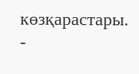көзқарастары.
-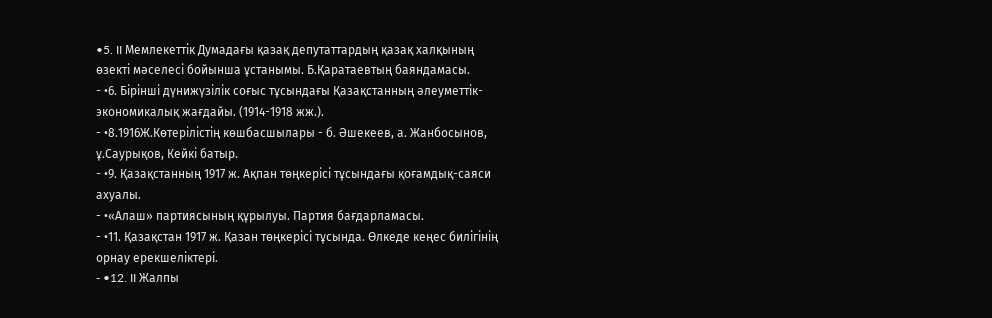•5. II Мемлекеттік Думадағы қазақ депутаттардың қазақ халқының өзекті мәселесі бойынша ұстанымы. Б.Қаратаевтың баяндамасы.
- •6. Бірінші дүнижүзілік соғыс тұсындағы Қазақстанның әлеуметтік-экономикалық жағдайы. (1914-1918 жж.).
- •8.1916Ж.Көтерілістің көшбасшылары - б. Әшекеев, а. Жанбосынов, ұ.Саурықов, Кейкі батыр.
- •9. Қазақстанның 1917 ж. Ақпан төңкерісі тұсындағы қоғамдық-саяси ахуалы.
- •«Алаш» партиясының құрылуы. Партия бағдарламасы.
- •11. Қазақстан 1917 ж. Қазан төңкерісі тұсында. Өлкеде кеңес билігінің орнау ерекшеліктері.
- •12. II Жалпы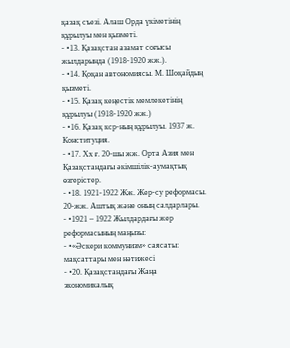қазақ съезі. Алаш Орда үкіметінің құрылуы мен қызметі.
- •13. Қазақстан азамат соғысы жылдарында (1918-1920 жж.).
- •14. Қоқан автономиясы. М. Шоқайдың қызметі.
- •15. Қазақ кеңестік мемлекетінің құрылуы (1918-1920 жж.)
- •16. Қазақ кср-ның құрылуы. 1937 ж. Конституция.
- •17. Хх ғ. 20-шы жж. Орта Азия мен Қазақстандағы әкімшілік-аумақтық өзгерістер.
- •18. 1921-1922 Жж. Жер-су реформасы. 20-жж. Аштық және оның салдарлары.
- •1921 – 1922 Жылдардағы жер реформасының маңызы:
- •«Әскери коммунизм» саясаты: мақсаттары мен нәтижесі
- •20. Қазақстандағы Жаңа экономикалық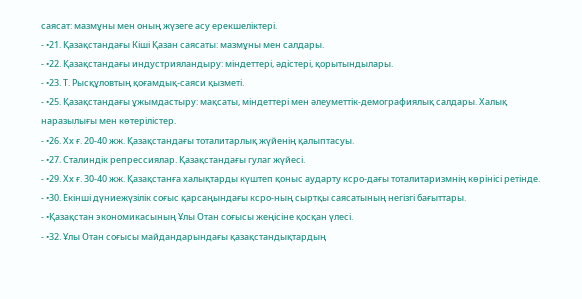саясат: мазмұны мен оның жүзеге асу ерекшеліктері.
- •21. Қазақстандағы Кіші Қазан саясаты: мазмұны мен салдары.
- •22. Қазақстандағы индустрияландыру: міндеттері, әдістері, қорытындылары.
- •23. Т. Рысқұловтың қоғамдық-саяси қызметі.
- •25. Қазақстандағы ұжымдастыру: мақсаты, міндеттері мен әлеуметтік-демографиялық салдары. Халық наразылығы мен көтерілістер.
- •26. Хх ғ. 20-40 жж. Қазақстандағы тоталитарлық жүйенің қалыптасуы.
- •27. Сталиндік репрессиялар. Қазақстандағы гулаг жүйесі.
- •29. Хх ғ. 30-40 жж. Қазақстанға халықтарды күштеп қоныс аударту ксро-дағы тоталитаризмнің көрінісі ретінде.
- •30. Екінші дүниежүзілік соғыс қарсаңындағы ксро-ның сыртқы саясатының негізгі бағыттары.
- •Қазақстан экономикасының Ұлы Отан соғысы жеңісіне қосқан үлесі.
- •32. Ұлы Отан соғысы майдандарындағы қазақстандықтардың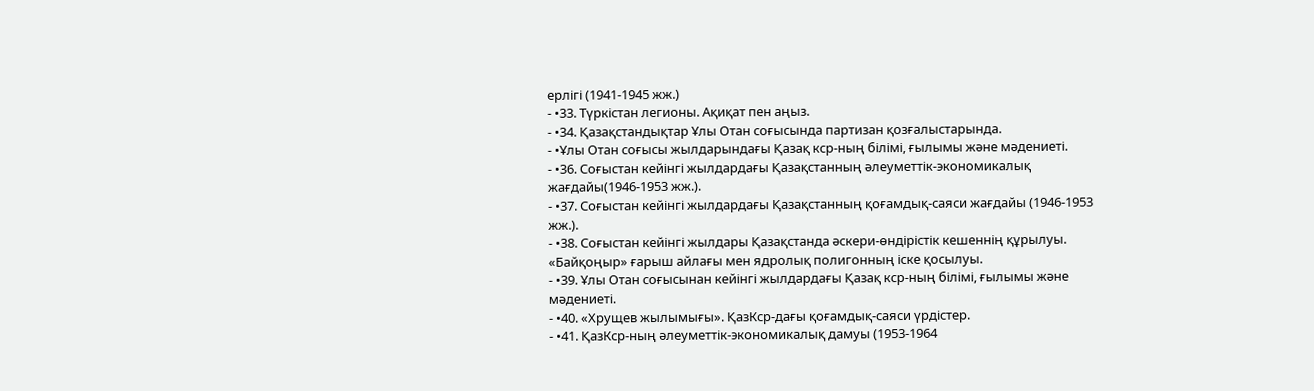ерлігі (1941-1945 жж.)
- •33. Түркістан легионы. Ақиқат пен аңыз.
- •34. Қазақстандықтар Ұлы Отан соғысында партизан қозғалыстарында.
- •Ұлы Отан соғысы жылдарындағы Қазақ кср-ның білімі, ғылымы және мәдениеті.
- •36. Соғыстан кейінгі жылдардағы Қазақстанның әлеуметтік-экономикалық жағдайы(1946-1953 жж.).
- •37. Соғыстан кейінгі жылдардағы Қазақстанның қоғамдық-саяси жағдайы (1946-1953 жж.).
- •38. Соғыстан кейінгі жылдары Қазақстанда әскери-өндірістік кешеннің құрылуы. «Байқоңыр» ғарыш айлағы мен ядролық полигонның іске қосылуы.
- •39. Ұлы Отан соғысынан кейінгі жылдардағы Қазақ кср-ның білімі, ғылымы және мәдениеті.
- •40. «Хрущев жылымығы». ҚазКср-дағы қоғамдық-саяси үрдістер.
- •41. ҚазКср-ның әлеуметтік-экономикалық дамуы (1953-1964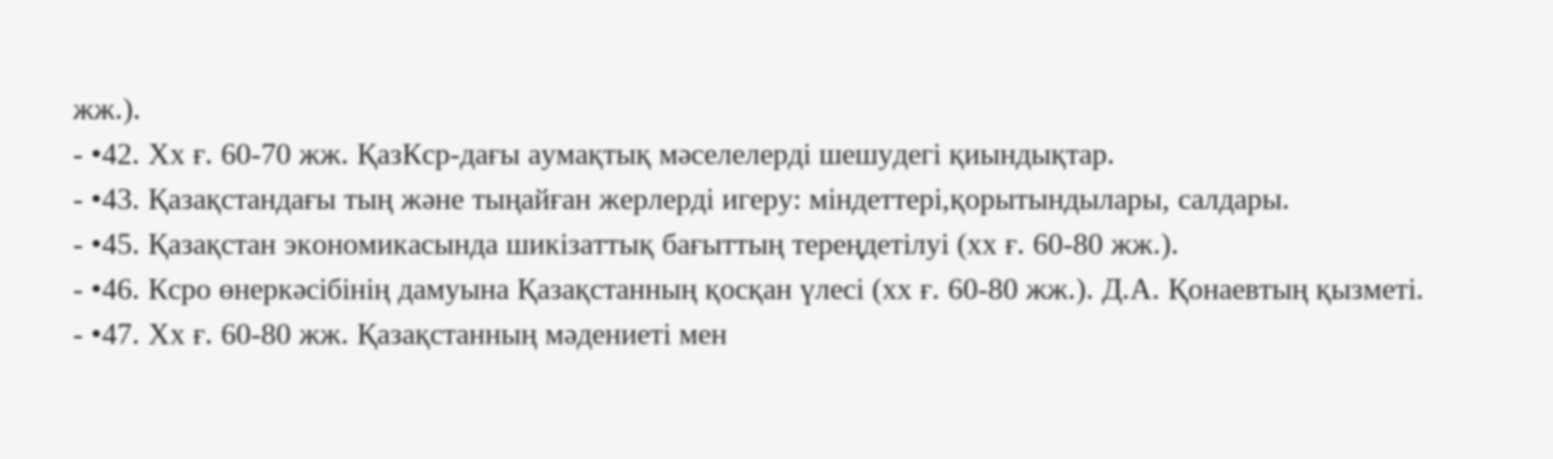жж.).
- •42. Хх ғ. 60-70 жж. ҚазКср-дағы аумақтық мәселелерді шешудегі қиындықтар.
- •43. Қазақстандағы тың және тыңайған жерлерді игеру: міндеттері,қорытындылары, салдары.
- •45. Қазақстан экономикасында шикізаттық бағыттың тереңдетілуі (хх ғ. 60-80 жж.).
- •46. Ксро өнеркәсібінің дамуына Қазақстанның қосқан үлесі (хх ғ. 60-80 жж.). Д.А. Қонаевтың қызметі.
- •47. Хх ғ. 60-80 жж. Қазақстанның мәдениеті мен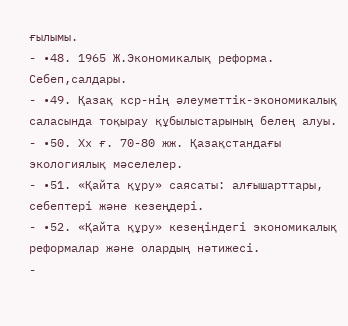ғылымы.
- •48. 1965 Ж.Экономикалық реформа. Себеп,салдары.
- •49. Қазақ кср-нің әлеуметтік-экономикалық саласында тоқырау құбылыстарының белең алуы.
- •50. Хх ғ. 70-80 жж. Қазақстандағы экологиялық мәселелер.
- •51. «Қайта құру» саясаты: алғышарттары, себептері және кезеңдері.
- •52. «Қайта құру» кезеңіндегі экономикалық реформалар және олардың нәтижесі.
-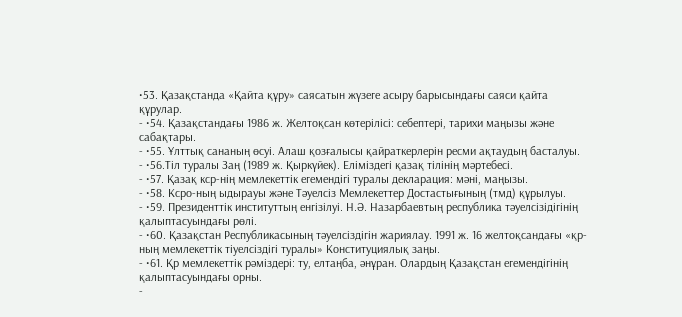•53. Қазақстанда «Қайта құру» саясатын жүзеге асыру барысындағы саяси қайта құрулар.
- •54. Қазақстандағы 1986 ж. Желтоқсан көтерілісі: себептері, тарихи маңызы және сабақтары.
- •55. Ұлттық сананың өсуі. Алаш қозғалысы қайраткерлерін ресми ақтаудың басталуы.
- •56.Тіл туралы Заң (1989 ж. Қыркүйек). Еліміздегі қазақ тілінің мәртебесі.
- •57. Қазақ кср-нің мемлекеттік егемендігі туралы декларация: мәні, маңызы.
- •58. Ксро-ның ыдырауы және Тәуелсіз Мемлекеттер Достастығының (тмд) құрылуы.
- •59. Президенттік институттың енгізілуі. Н.Ә. Назарбаевтың республика тәуелсізідігінің қалыптасуындағы рөлі.
- •60. Қазақстан Республикасының тәуелсіздігін жариялау. 1991 ж. 16 желтоқсандағы «қр-ның мемлекеттік тіуелсіздігі туралы» Конституциялық заңы.
- •61. Қр мемлекеттік рәміздері: ту, елтаңба, әнұран. Олардың Қазақстан егемендігінің қалыптасуындағы орны.
-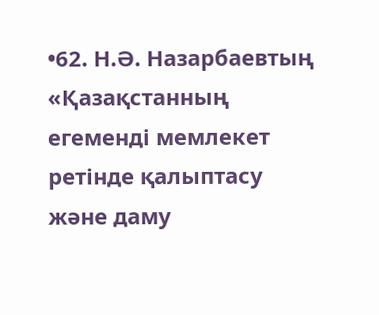•62. Н.Ә. Назарбаевтың «Қазақстанның егеменді мемлекет ретінде қалыптасу және даму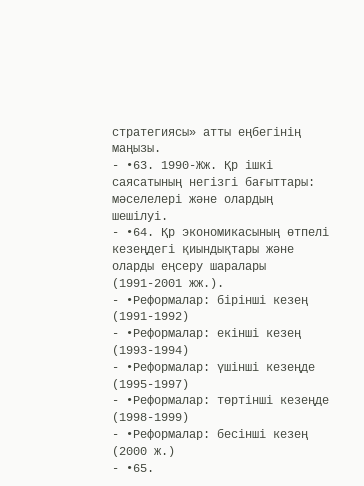стратегиясы» атты еңбегінің маңызы.
- •63. 1990-Жж. Қр ішкі саясатының негізгі бағыттары: мәселелері және олардың шешілуі.
- •64. Қр экономикасының өтпелі кезеңдегі қиындықтары және оларды еңсеру шаралары (1991-2001 жж.).
- •Реформалар: бiрiншi кезең (1991-1992)
- •Реформалар: екiншi кезең (1993-1994)
- •Реформалар: үшiншi кезеңде (1995-1997)
- •Реформалар: төртiншi кезеңде (1998-1999)
- •Реформалар: бесiншi кезең (2000 ж.)
- •65.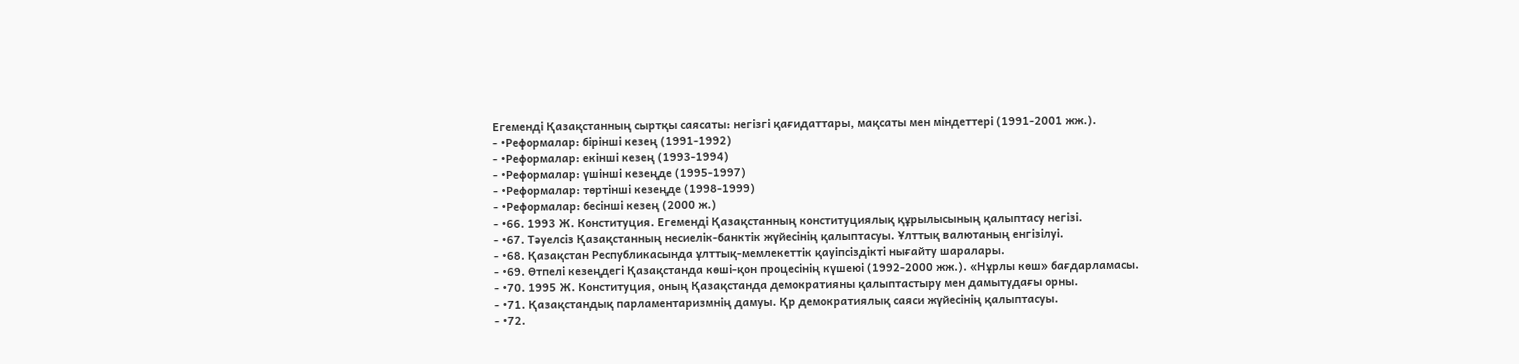Егеменді Қазақстанның сыртқы саясаты: негізгі қағидаттары, мақсаты мен міндеттері (1991-2001 жж.).
- •Реформалар: бiрiншi кезең (1991-1992)
- •Реформалар: екiншi кезең (1993-1994)
- •Реформалар: үшiншi кезеңде (1995-1997)
- •Реформалар: төртiншi кезеңде (1998-1999)
- •Реформалар: бесiншi кезең (2000 ж.)
- •66. 1993 Ж. Конституция. Егеменді Қазақстанның конституциялық құрылысының қалыптасу негізі.
- •67. Тәуелсіз Қазақстанның несиелік-банктік жүйесінің қалыптасуы. Ұлттық валютаның енгізілуі.
- •68. Қазақстан Республикасында ұлттық-мемлекеттік қауіпсіздікті нығайту шаралары.
- •69. Өтпелі кезеңдегі Қазақстанда көші-қон процесінің күшеюі (1992-2000 жж.). «Нұрлы көш» бағдарламасы.
- •70. 1995 Ж. Конституция, оның Қазақстанда демократияны қалыптастыру мен дамытудағы орны.
- •71. Қазақстандық парламентаризмнің дамуы. Қр демократиялық саяси жүйесінің қалыптасуы.
- •72.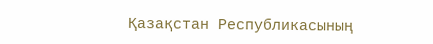Қазақстан Республикасының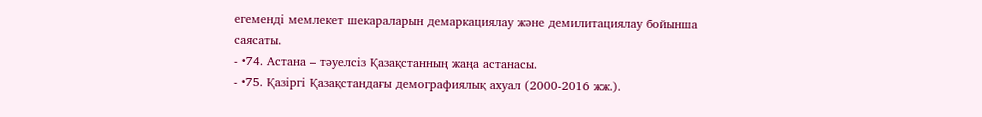егеменді мемлекет шекараларын демаркациялау және демилитациялау бойынша саясаты.
- •74. Астана – тәуелсіз Қазақстанның жаңа астанасы.
- •75. Қазіргі Қазақстандағы демографиялық ахуал (2000-2016 жж.).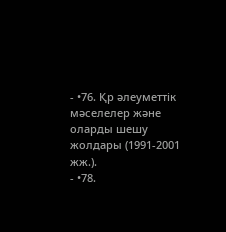- •76. Қр әлеуметтік мәселелер және оларды шешу жолдары (1991-2001 жж.).
- •78.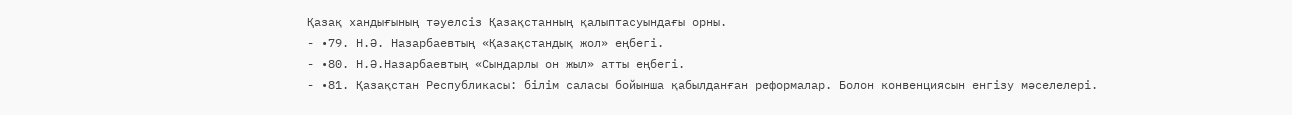Қазақ хандығының тәуелсіз Қазақстанның қалыптасуындағы орны.
- •79. Н.Ә. Назарбаевтың «Қазақстандық жол» еңбегі.
- •80. Н.Ә.Назарбаевтың «Сындарлы он жыл» атты еңбегі.
- •81. Қазақстан Республикасы: білім саласы бойынша қабылданған реформалар. Болон конвенциясын енгізу мәселелері.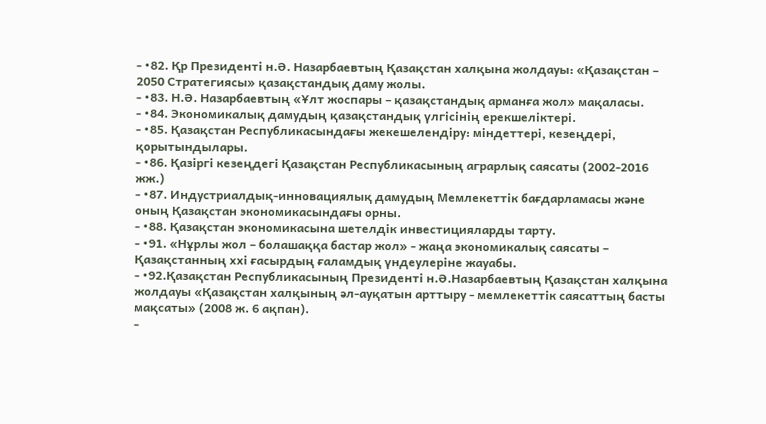- •82. Қр Президенті н.Ә. Назарбаевтың Қазақстан халқына жолдауы: «Қазақстан – 2050 Стратегиясы» қазақстандық даму жолы.
- •83. Н.Ә. Назарбаевтың «Ұлт жоспары – қазақстандық арманға жол» мақаласы.
- •84. Экономикалық дамудың қазақстандық үлгісінің ерекшеліктері.
- •85. Қазақстан Республикасындағы жекешелендіру: міндеттері, кезеңдері, қорытындылары.
- •86. Қазіргі кезеңдегі Қазақстан Республикасының аграрлық саясаты (2002-2016 жж.)
- •87. Индустриалдық-инновациялық дамудың Мемлекеттік бағдарламасы және оның Қазақстан экономикасындағы орны.
- •88. Қазақстан экономикасына шетелдік инвестицияларды тарту.
- •91. «Нұрлы жол – болашаққа бастар жол» - жаңа экономикалық саясаты – Қазақстанның ххі ғасырдың ғаламдық үндеулеріне жауабы.
- •92.Қазақстан Республикасының Президенті н.Ә.Назарбаевтың Қазақстан халқына жолдауы «Қазақстан халқының әл-ауқатын арттыру - мемлекеттік саясаттың басты мақсаты» (2008 ж. 6 ақпан).
-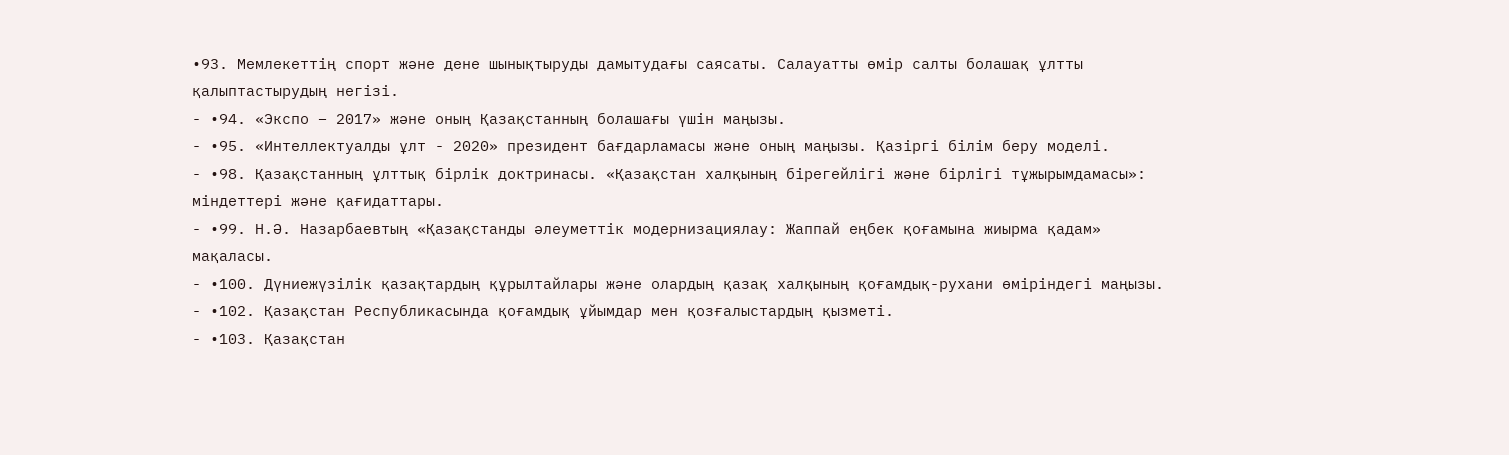•93. Мемлекеттің спорт және дене шынықтыруды дамытудағы саясаты. Салауатты өмір салты болашақ ұлтты қалыптастырудың негізі.
- •94. «Экспо – 2017» және оның Қазақстанның болашағы үшін маңызы.
- •95. «Интеллектуалды ұлт - 2020» президент бағдарламасы және оның маңызы. Қазіргі білім беру моделі.
- •98. Қазақстанның ұлттық бірлік доктринасы. «Қазақстан халқының бірегейлігі және бірлігі тұжырымдамасы»: міндеттері және қағидаттары.
- •99. Н.Ә. Назарбаевтың «Қазақстанды әлеуметтік модернизациялау: Жаппай еңбек қоғамына жиырма қадам» мақаласы.
- •100. Дүниежүзілік қазақтардың құрылтайлары және олардың қазақ халқының қоғамдық-рухани өміріндегі маңызы.
- •102. Қазақстан Республикасында қоғамдық ұйымдар мен қозғалыстардың қызметі.
- •103. Қазақстан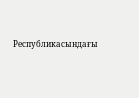Республикасындағы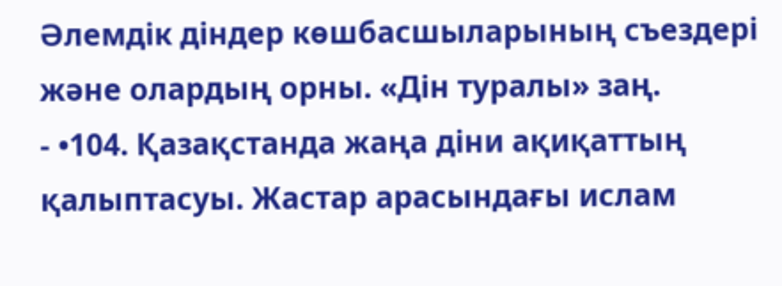Әлемдік діндер көшбасшыларының съездері және олардың орны. «Дін туралы» заң.
- •104. Қазақстанда жаңа діни ақиқаттың қалыптасуы. Жастар арасындағы ислам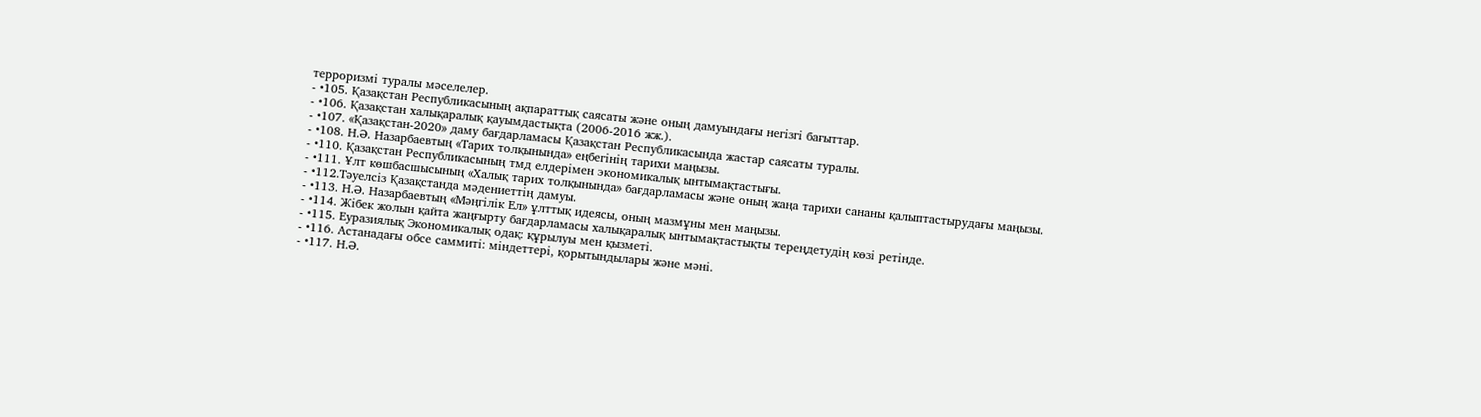терроризмі туралы мәселелер.
- •105. Қазақстан Республикасының ақпараттық саясаты және оның дамуындағы негізгі бағыттар.
- •106. Қазақстан халықаралық қауымдастықта (2006-2016 жж.).
- •107. «Қазақстан-2020» даму бағдарламасы Қазақстан Республикасында жастар саясаты туралы.
- •108. Н.Ә. Назарбаевтың «Тарих толқынында» еңбегінің тарихи маңызы.
- •110. Қазақстан Республикасының тмд елдерімен экономикалық ынтымақтастығы.
- •111. Ұлт көшбасшысының «Халық тарих толқынында» бағдарламасы және оның жаңа тарихи сананы қалыптастырудағы маңызы.
- •112.Тәуелсіз Қазақстанда мәдениеттің дамуы.
- •113. Н.Ә. Назарбаевтың «Мәңгілік Ел» ұлттық идеясы, оның мазмұны мен маңызы.
- •114. Жібек жолын қайта жаңғырту бағдарламасы халықаралық ынтымақтастықты тереңдетудің көзі ретінде.
- •115. Еуразиялық Экономикалық одақ: құрылуы мен қызметі.
- •116. Астанадағы обсе саммиті: міндеттері, қорытындылары және мәні.
- •117. Н.Ә.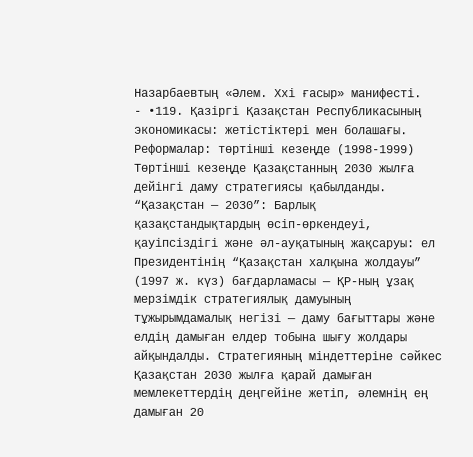Назарбаевтың «Әлем. Xхi ғасыр» манифесті.
- •119. Қазіргі Қазақстан Республикасының экономикасы: жетістіктері мен болашағы.
Реформалар: төртiншi кезеңде (1998-1999)
Төртiншi кезеңде Қазақстанның 2030 жылға дейiнгi даму стратегиясы қабылданды. “Қазақстан — 2030”: Барлық қазақстандықтардың өсiп-өркендеуi, қауiпсiздiгi және әл-ауқатының жақсаруы: ел Президентiнiң “Қазақстан халқына жолдауы” (1997 ж. күз) бағдарламасы — ҚР-ның ұзақ мерзiмдiк стратегиялық дамуының тұжырымдамалық негiзi — даму бағыттары және елдiң дамыған елдер тобына шығу жолдары айқындалды. Стратегияның мiндеттерiне сәйкес Қазақстан 2030 жылға қарай дамыған мемлекеттердiң деңгейiне жетiп, әлемнiң ең дамыған 20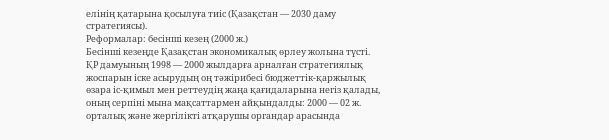елiнiң қатарына қосылуға тиiс (Қазақстан — 2030 даму стратегиясы).
Реформалар: бесiншi кезең (2000 ж.)
Бесiншi кезеңде Қазақстан экономикалық өрлеу жолына түстi. ҚР дамуының 1998 — 2000 жылдарға арналған стратегиялық жоспарын iске асырудың оң тәжiрибесi бюджеттiк-қаржылық өзара iс-қимыл мен реттеудiң жаңа қағидаларына негiз қалады, оның серпiнi мына мақсаттармен айқындалды: 2000 — 02 ж. орталық және жергiлiктi атқарушы органдар арасында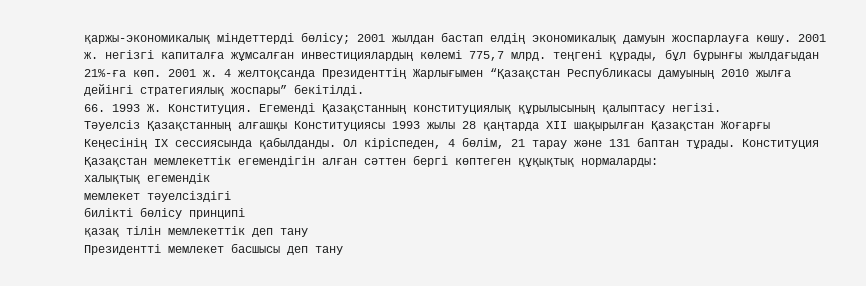қаржы-экономикалық мiндеттердi бөлiсу; 2001 жылдан бастап елдiң экономикалық дамуын жоспарлауға көшу. 2001 ж. негiзгi капиталға жұмсалған инвестициялардың көлемі 775,7 млрд. теңгенi құрады, бұл бұрынғы жылдағыдан 21%-ға көп. 2001 ж. 4 желтоқсанда Президенттiң Жарлығымен “Қазақстан Республикасы дамуының 2010 жылға дейiнгi стратегиялық жоспары” бекiтiлдi.
66. 1993 Ж. Конституция. Егеменді Қазақстанның конституциялық құрылысының қалыптасу негізі.
Тәуелсіз Қазақстанның алғашқы Конституциясы 1993 жылы 28 қаңтарда ХІІ шақырылған Қазақстан Жоғарғы Кеңесінің ІХ сессиясында қабылданды. Ол кіріспеден, 4 бөлім, 21 тарау және 131 баптан тұрады. Конституция Қазақстан мемлекеттік егемендігін алған сәттен бергі көптеген құқықтық нормаларды:
халықтық егемендік
мемлекет тәуелсіздігі
билікті бөлісу принципі
қазақ тілін мемлекеттік деп тану
Президентті мемлекет басшысы деп тану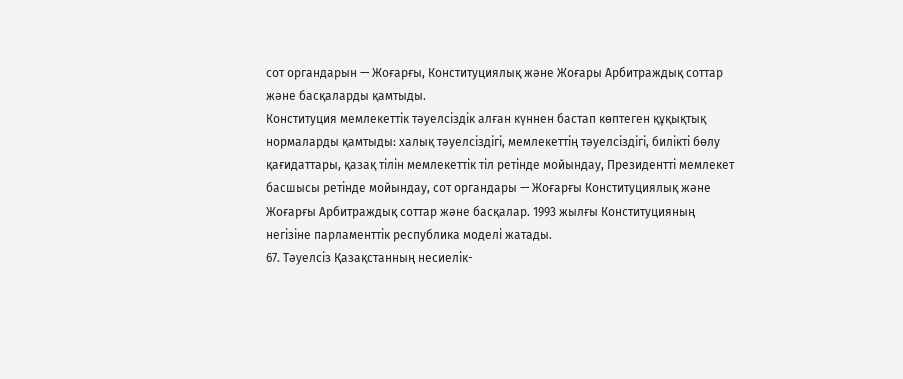сот органдарын — Жоғарғы, Конституциялық және Жоғары Арбитраждық соттар және басқаларды қамтыды.
Конституция мемлекеттiк тәуелсiздiк алған күннен бастап көптеген құқықтық нормаларды қамтыды: халық тәуелсiздiгi, мемлекеттiң тәуелсiздiгi, билiктi бөлу қағидаттары, қазақ тiлiн мемлекеттiк тiл ретiнде мойындау, Президенттi мемлекет басшысы ретiнде мойындау, сот органдары — Жоғарғы Конституциялық және Жоғарғы Арбитраждық соттар және басқалар. 1993 жылғы Конституцияның негiзiне парламенттiк республика моделi жатады.
67. Тәуелсіз Қазақстанның несиелік-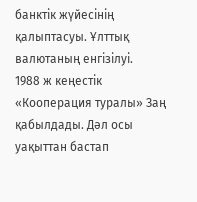банктік жүйесінің қалыптасуы. Ұлттық валютаның енгізілуі.
1988 ж кеңестік «Кооперация туралы» Заң қабылдады. Дәл осы уақыттан бастап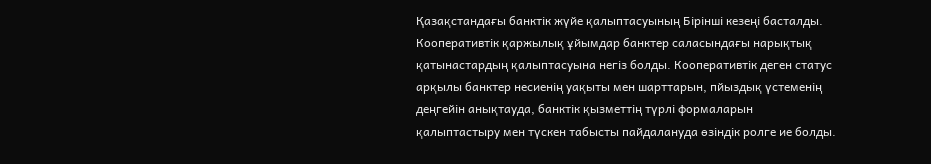Қазақстандағы банктік жүйе қалыптасуының Бірінші кезеңі басталды. Кооперативтік қаржылық ұйымдар банктер саласындағы нарықтық қатынастардың қалыптасуына негіз болды. Кооперативтік деген статус арқылы банктер несиенің уақыты мен шарттарын, пйыздық үстеменің деңгейін анықтауда, банктік қызметтің түрлі формаларын қалыптастыру мен түскен табысты пайдалануда өзіндік ролге ие болды.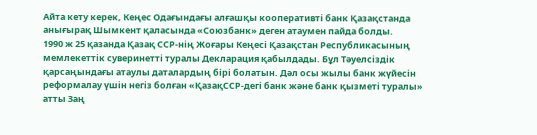Айта кету керек, Кеңес Одағындағы алғашқы кооперативті банк Қазақстанда анығырақ Шымкент қаласында «Союзбанк» деген атаумен пайда болды.
1990 ж 25 қазанда Қазақ ССР-нің Жоғары Кеңесі Қазақстан Республикасының мемлекеттік суверинетті туралы Декларация қабылдады. Бұл Тәуелсіздік қарсаңындағы атаулы даталардың бірі болатын. Дәл осы жылы банк жүйесін реформалау үшін негіз болған «ҚазақССР-дегі банк және банк қызметі туралы» атты Заң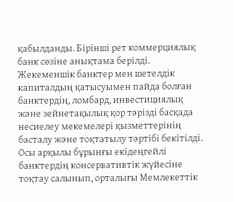қабылданды. Бірінші рет коммерциялық банк сөзіне анықтама берілді. Жекеменшік банктер мен шетелдік капиталдың қатысуымен пайда болған банктердің, ломбард, инвестициялық және зейнетақылық қор тәрізді басқада несиелеу мекемелері қызметтерінің басталу және тоқтатылу тәртібі бекітілді. Осы арқылы бұрынғы екідеңгейлі банктердің консервативтік жүйесіне тоқтау салынып, орталығы Мемлекеттік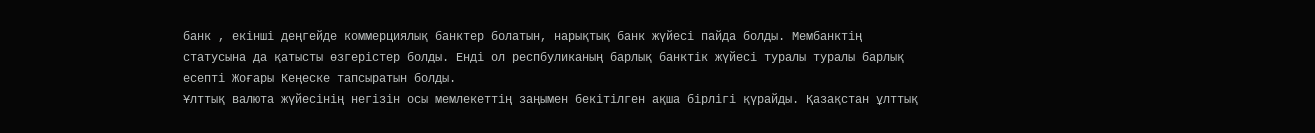банк , екінші деңгейде коммерциялық банктер болатын, нарықтық банк жүйесі пайда болды. Мембанктің статусына да қатысты өзгерістер болды. Енді ол респбуликаның барлық банктік жүйесі туралы туралы барлық есепті Жоғары Кеңеске тапсыратын болды.
Ұлттық валюта жүйесінің негізін осы мемлекеттің заңымен бекітілген ақша бірлігі қүрайды. Қазақстан ұлттық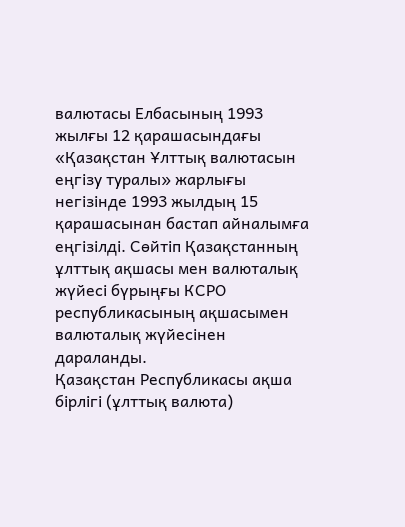валютасы Елбасының 1993 жылғы 12 қарашасындағы «Қазақстан Ұлттық валютасын еңгізу туралы» жарлығы негізінде 1993 жылдың 15 қарашасынан бастап айналымға еңгізілді. Сөйтіп Қазақстанның ұлттық ақшасы мен валюталық жүйесі бүрыңғы КСРО республикасының ақшасымен валюталық жүйесінен дараланды.
Қазақстан Республикасы ақша бірлігі (ұлттық валюта)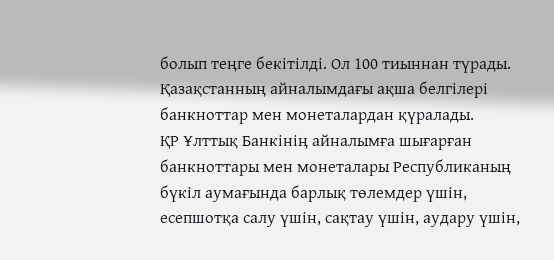болып теңге бекітілді. Ол 100 тиыннан түрады. Қазақстанның айналымдағы ақша белгілері банкноттар мен монеталардан қүралады.
ҚР Ұлттық Банкінің айналымға шығарған банкноттары мен монеталары Республиканың бүкіл аумағында барлық төлемдер үшін, есепшотқа салу үшін, сақтау үшін, аудару үшін,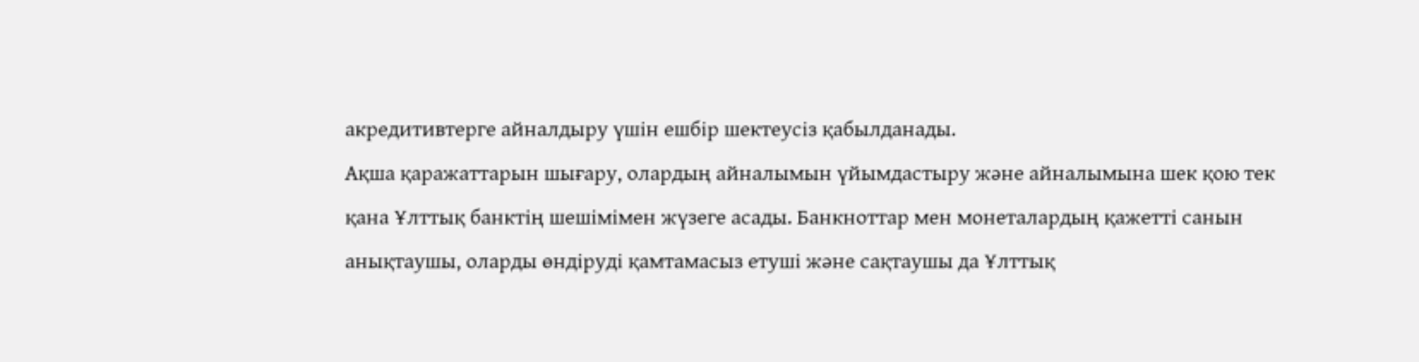акредитивтерге айналдыру үшін ешбір шектеусіз қабылданады.
Ақша қаражаттарын шығару, олардың айналымын үйымдастыру және айналымына шек қою тек қана Ұлттық банктің шешімімен жүзеге асады. Банкноттар мен монеталардың қажетті санын анықтаушы, оларды өндіруді қамтамасыз етуші және сақтаушы да Ұлттық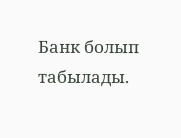Банк болып табылады.